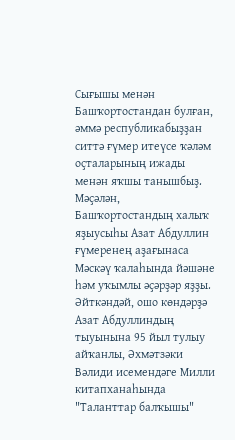Сығышы менән Башҡортостандан булған, әммә республикабыҙҙан ситтә ғүмер итеүсе ҡәләм оҫталарының ижады менән яҡшы танышбыҙ. Мәҫәлән, Башҡортостандың халыҡ яҙыусыһы Азат Абдуллин ғүмеренең аҙағынаса Мәскәү ҡалаһында йәшәне һәм уҡымлы әҫәрҙәр яҙҙы.
Әйткәндәй, ошо көндәрҙә Азат Абдуллиндың тыуынына 95 йыл тулыу айҡанлы, Әхмәтзәки Вәлиди исемендәге Милли китапханаһында "Таланттар балҡышы"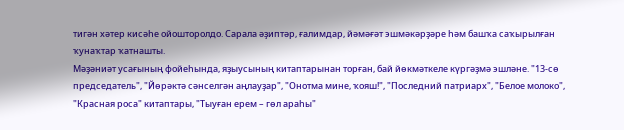тигән хәтер кисәһе ойошторолдо. Сарала әҙиптәр, ғалимдар, йәмәғәт эшмәкәрҙәре һәм башҡа саҡырылған ҡунаҡтар ҡатнашты.
Мәҙәниәт усағының фойеһында, яҙыусының китаптарынан торған, бай йөкмәткеле күргәҙмә эшләне. "13-сө председатель", "Йөрәктә сәнселгән аңлауҙар", "Онотма мине, ҡояш!", "Последний патриарх", "Белое молоко", "Красная роса" китаптары, "Тыуған ерем – гөл араһы"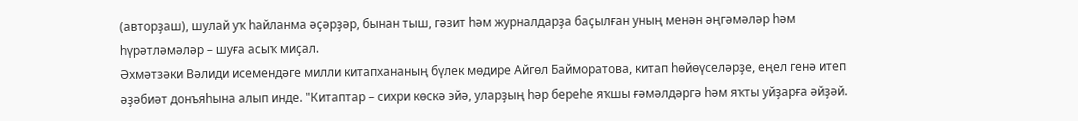(авторҙаш), шулай уҡ һайланма әҫәрҙәр, бынан тыш, гәзит һәм журналдарҙа баҫылған уның менән әңгәмәләр һәм һүрәтләмәләр – шуға асыҡ миҫал.
Әхмәтзәки Вәлиди исемендәге милли китапхананың бүлек мөдире Айгөл Байморатова, китап һөйөүселәрҙе, еңел генә итеп әҙәбиәт донъяһына алып инде. "Китаптар – сихри көскә эйә, уларҙың һәр береһе яҡшы ғәмәлдәргә һәм яҡты уйҙарға әйҙәй.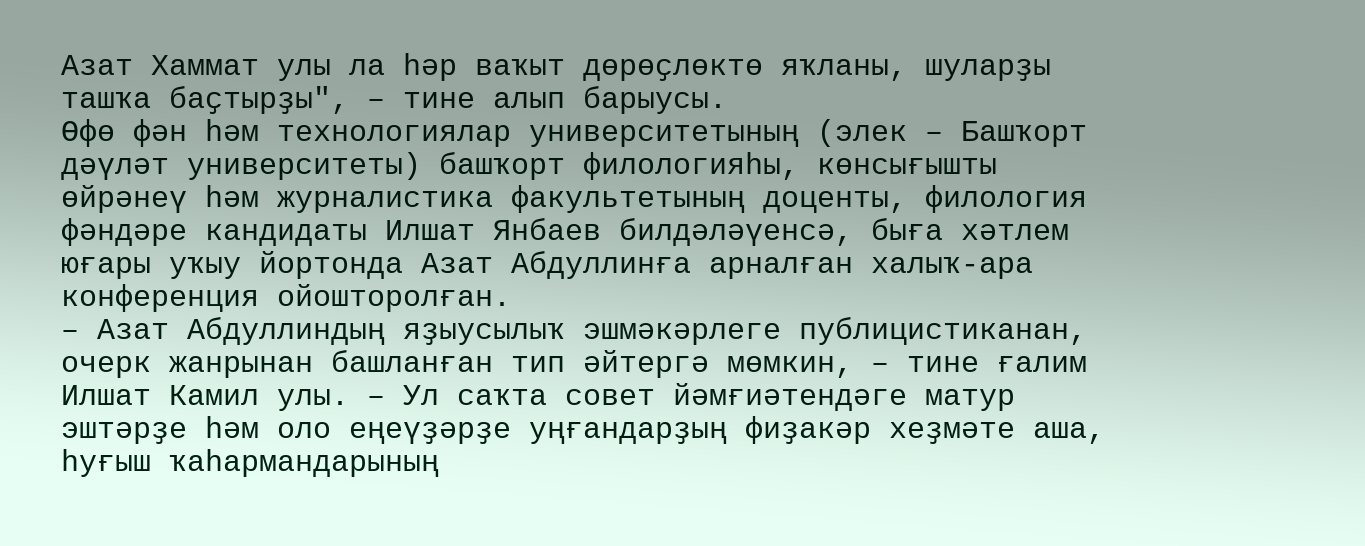Азат Хаммат улы ла һәр ваҡыт дөрөҫлөктө яҡланы, шуларҙы ташҡа баҫтырҙы", – тине алып барыусы.
Өфө фән һәм технологиялар университетының (элек – Башҡорт дәүләт университеты) башҡорт филологияһы, көнсығышты өйрәнеү һәм журналистика факультетының доценты, филология фәндәре кандидаты Илшат Янбаев билдәләүенсә, быға хәтлем юғары уҡыу йортонда Азат Абдуллинға арналған халыҡ-ара конференция ойошторолған.
– Азат Абдуллиндың яҙыусылыҡ эшмәкәрлеге публицистиканан, очерк жанрынан башланған тип әйтергә мөмкин, – тине ғалим Илшат Камил улы. – Ул саҡта совет йәмғиәтендәге матур эштәрҙе һәм оло еңеүҙәрҙе уңғандарҙың фиҙакәр хеҙмәте аша, һуғыш ҡаһармандарының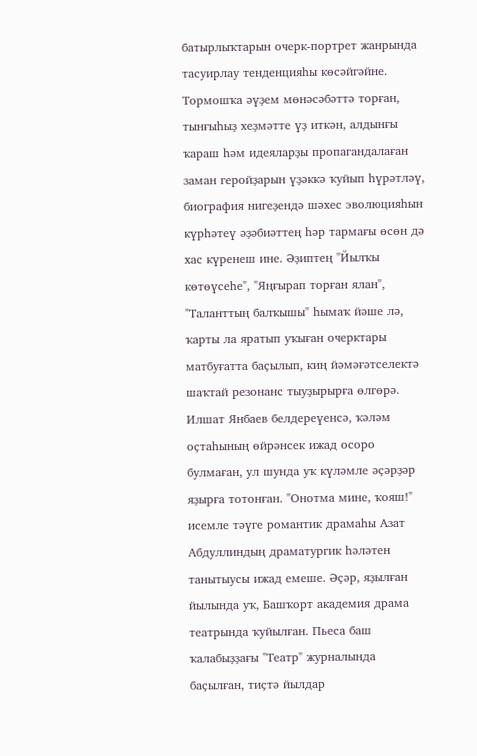батырлыҡтарын очерк-портрет жанрында тасуирлау тенденцияһы көсәйгәйне. Тормошҡа әүҙем мөнәсәбәттә торған, тынғыһыҙ хеҙмәтте үҙ иткән, алдынғы ҡараш һәм идеяларҙы пропагандалаған заман геройҙарын үҙәккә ҡуйып һүрәтләү, биография нигеҙендә шәхес эволюцияһын күрһәтеү әҙәбиәттең һәр тармағы өсөн дә хас күренеш ине. Әҙиптең "Йылҡы көтөүсеһе", "Яңғырап торған ялан", "Таланттың балҡышы" һымаҡ йәше лә, ҡарты ла яратып уҡыған очерктары матбуғатта баҫылып, киң йәмәғәтселектә шаҡтай резонанс тыуҙырырға өлгөрә.
Илшат Янбаев белдереүенсә, ҡәләм оҫтаһының өйрәнсек ижад осоро булмаған, ул шунда уҡ күләмле әҫәрҙәр яҙырға тотонған. "Онотма мине, ҡояш!" исемле тәүге романтик драмаһы Азат Абдуллиндың драматургик һәләтен танытыусы ижад емеше. Әҫәр, яҙылған йылында уҡ, Башҡорт академия драма театрында ҡуйылған. Пьеса баш ҡалабыҙҙағы "Театр" журналында баҫылған, тиҫтә йылдар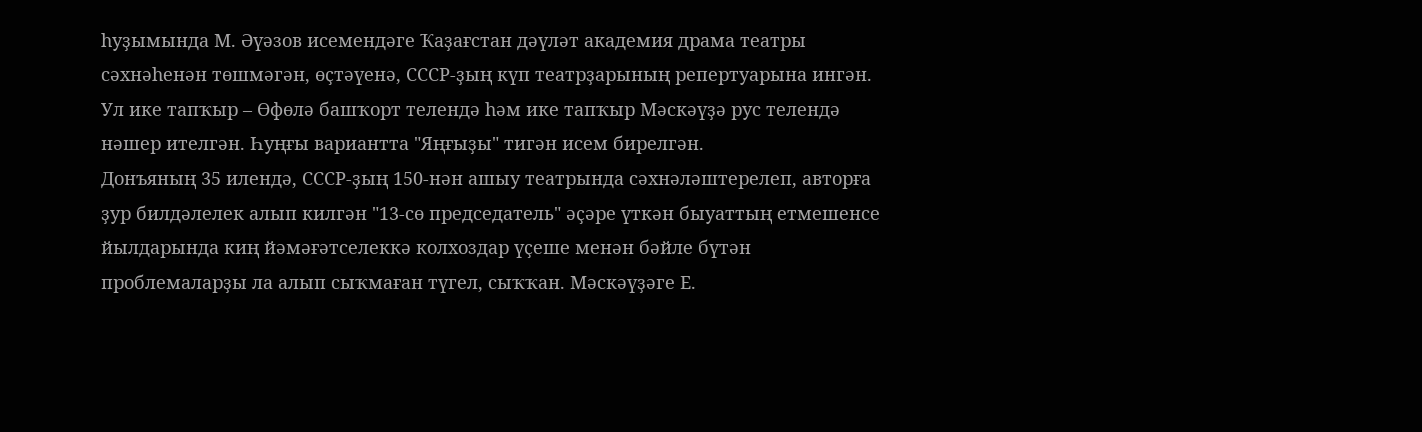һуҙымында М. Әүәзов исемендәге Ҡаҙағстан дәүләт академия драма театры сәхнәһенән төшмәгән, өҫтәүенә, СССР-ҙың күп театрҙарының репертуарына ингән. Ул ике тапҡыр – Өфөлә башҡорт телендә һәм ике тапҡыр Мәскәүҙә рус телендә нәшер ителгән. Һуңғы вариантта "Яңғыҙы" тигән исем бирелгән.
Донъяның 35 илендә, СССР-ҙың 150-нән ашыу театрында сәхнәләштерелеп, авторға ҙур билдәлелек алып килгән "13-сө председатель" әҫәре үткән быуаттың етмешенсе йылдарында киң йәмәғәтселеккә колхоздар үҫеше менән бәйле бүтән проблемаларҙы ла алып сыҡмаған түгел, сыҡҡан. Мәскәүҙәге Е.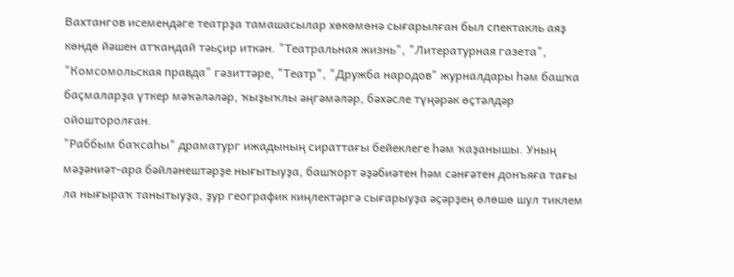Вахтангов исемендәге театрҙа тамашасылар хөкөмөнә сығарылған был спектакль аяҙ көндө йәшен атҡандай тәьҫир иткән. "Театральная жизнь", "Литературная газета", "Комсомольская правда" гәзиттәре, "Театр", "Дружба народов" журналдары һәм башҡа баҫмаларҙа үткер мәҡәләләр, ҡыҙыҡлы әңгәмәләр, бәхәсле түңәрәк өҫтәлдәр ойошторолған.
"Раббым баҡсаһы" драматург ижадының сираттағы бейеклеге һәм ҡаҙанышы. Уның мәҙәниәт-ара бәйләнештәрҙе нығытыуҙа, башҡорт әҙәбиәтен һәм сәнғәтен донъяға тағы ла нығыраҡ танытыуҙа, ҙур географик киңлектәргә сығарыуҙа әҫәрҙең өлөшө шул тиклем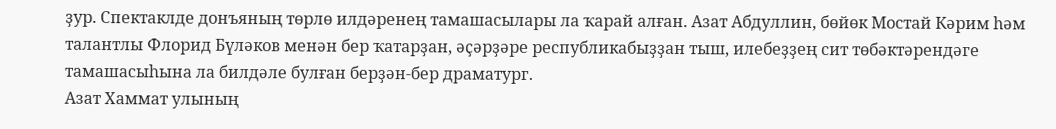ҙур. Спектаклде донъяның төрлө илдәренең тамашасылары ла ҡарай алған. Азат Абдуллин, бөйөк Мостай Кәрим һәм талантлы Флорид Бүләков менән бер ҡатарҙан, әҫәрҙәре республикабыҙҙан тыш, илебеҙҙең сит төбәктәрендәге тамашасыһына ла билдәле булған берҙән-бер драматург.
Азат Хаммат улының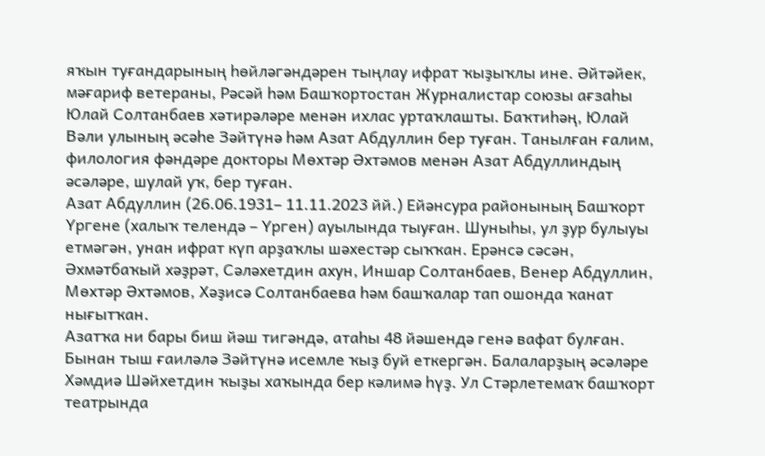яҡын туғандарының һөйләгәндәрен тыңлау ифрат ҡыҙыҡлы ине. Әйтәйек, мәғариф ветераны, Рәсәй һәм Башҡортостан Журналистар союзы ағзаһы Юлай Солтанбаев хәтирәләре менән ихлас уртаҡлашты. Баҡтиһәң, Юлай Вәли улының әсәһе Зәйтүнә һәм Азат Абдуллин бер туған. Танылған ғалим, филология фәндәре докторы Мөхтәр Әхтәмов менән Азат Абдуллиндың әсәләре, шулай уҡ, бер туған.
Азат Абдуллин (26.06.1931– 11.11.2023 йй.) Ейәнсура районының Башҡорт Үргене (халыҡ телендә – Үрген) ауылында тыуған. Шуныһы, ул ҙур булыуы етмәгән, унан ифрат күп арҙаҡлы шәхестәр сыҡҡан. Ерәнсә сәсән, Әхмәтбаҡый хәҙрәт, Сәләхетдин ахун, Иншар Солтанбаев, Венер Абдуллин, Мөхтәр Әхтәмов, Хәҙисә Солтанбаева һәм башҡалар тап ошонда ҡанат нығытҡан.
Азатҡа ни бары биш йәш тигәндә, атаһы 48 йәшендә генә вафат булған. Бынан тыш ғаиләлә Зәйтүнә исемле ҡыҙ буй еткергән. Балаларҙың әсәләре Хәмдиә Шәйхетдин ҡыҙы хаҡында бер кәлимә һүҙ. Ул Стәрлетемаҡ башҡорт театрында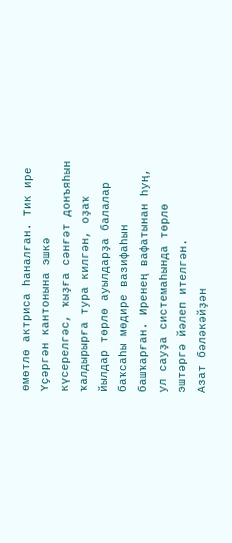өмөтлө актриса һаналған. Тик ире Үҫәргән кантонына эшкә күсерелгәс, ҡыҙға сәнғәт донъяһын ҡалдырырға тура килгән, оҙаҡ йылдар төрлө ауылдарҙа балалар баҡсаһы мөдире вазифаһын башҡарған. Иренең вафатынан һуң, ул сауҙа системаһында төрлө эштәргә йәлеп ителгән.
Азат бәләкәйҙән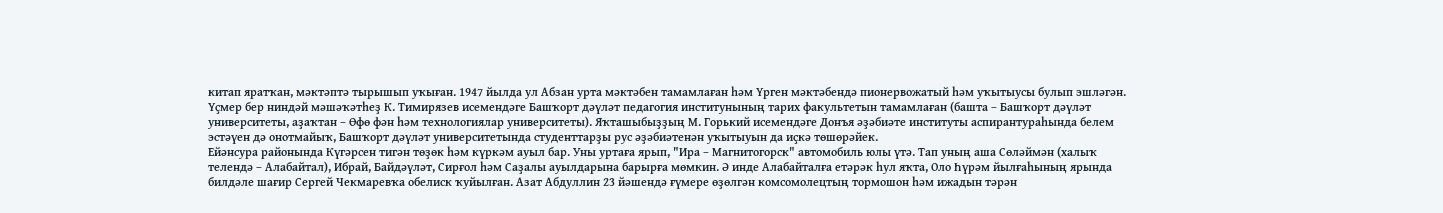китап яратҡан, мәктәптә тырышып уҡыған. 1947 йылда ул Абзан урта мәктәбен тамамлаған һәм Үрген мәктәбендә пионервожатый һәм уҡытыусы булып эшләгән. Үҫмер бер ниндәй мәшәҡәтһеҙ К. Тимирязев исемендәге Башҡорт дәүләт педагогия институнының тарих факультетын тамамлаған (башта – Башҡорт дәүләт университеты, аҙаҡтан – Өфө фән һәм технологиялар университеты). Яҡташыбыҙҙың М. Горький исемендәге Донъя әҙәбиәте институты аспирантураһында белем эстәүен дә онотмайыҡ, Башҡорт дәүләт университетында студенттарҙы рус әҙәбиәтенән уҡытыуын да иҫкә төшөрәйек.
Ейәнсура районында Күгәрсен тигән төҙөк һәм күркәм ауыл бар. Уны уртаға ярып, "Ира – Магнитогорск" автомобиль юлы үтә. Тап уның аша Сөләймән (халыҡ телендә – Алабайтал), Ибрай, Байдәүләт, Сирғол һәм Саҙалы ауылдарына барырға мөмкин. Ә инде Алабайталға етәрәк һул яҡта, Оло Һүрәм йылғаһының ярында билдәле шағир Сергей Чекмаревҡа обелиск ҡуйылған. Азат Абдуллин 23 йәшендә ғүмере өҙөлгән комсомолецтың тормошон һәм ижадын тәрән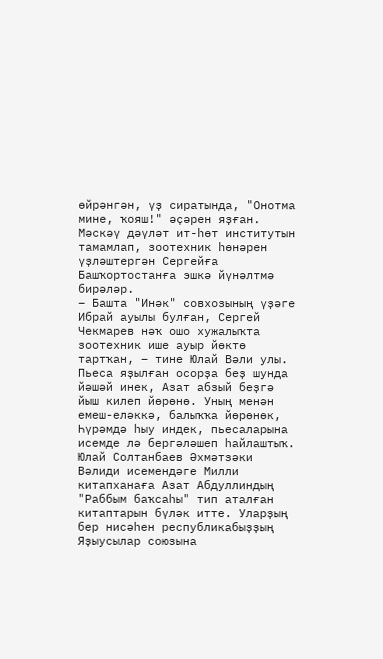өйрәнгән, үҙ сиратында, "Онотма мине, ҡояш!" әҫәрен яҙған. Мәскәү дәүләт ит-һөт институтын тамамлап, зоотехник һөнәрен үҙләштергән Сергейға Башҡортостанға эшкә йүнәлтмә бирәләр.
– Башта "Инәк" совхозының үҙәге Ибрай ауылы булған, Сергей Чекмарев нәҡ ошо хужалыҡта зоотехник ише ауыр йөктө тартҡан, – тине Юлай Вәли улы. Пьеса яҙылған осорҙа беҙ шунда йәшәй инек, Азат абзый беҙгә йыш килеп йөрөнө. Уның менән емеш-еләккә, балыҡҡа йөрөнөк, Һүрәмдә һыу индек, пьесаларына исемде лә бергәләшеп һайлаштыҡ.
Юлай Солтанбаев Әхмәтзәки Вәлиди исемендәге Милли китапханаға Азат Абдуллиндың "Раббым баҡсаһы" тип аталған китаптарын бүләк итте. Уларҙың бер нисәһен республикабыҙҙың Яҙыусылар союзына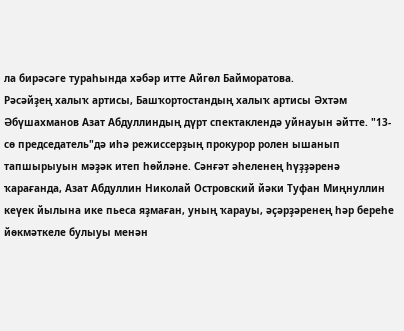ла бирәсәге тураһында хәбәр итте Айгөл Байморатова.
Рәсәйҙең халыҡ артисы, Башҡортостандың халыҡ артисы Әхтәм Әбүшахманов Азат Абдуллиндың дүрт спектаклендә уйнауын әйтте. "13-сө председатель"дә иһә режиссерҙың прокурор ролен ышанып тапшырыуын мәҙәк итеп һөйләне. Сәнғәт әһеленең һүҙҙәренә ҡарағанда, Азат Абдуллин Николай Островский йәки Туфан Миңнуллин кеүек йылына ике пьеса яҙмаған, уның ҡарауы, әҫәрҙәренең һәр береһе йөкмәткеле булыуы менән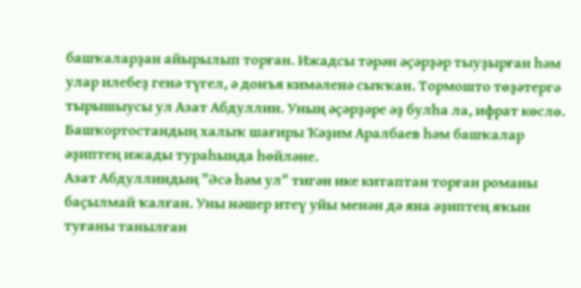башҡаларҙан айырылып торған. Ижадсы тәрән әҫәрҙәр тыуҙырған һәм улар илебеҙ генә түгел, ә донъя кимәленә сыҡҡан. Тормошто төҙәтергә тырышыусы ул Азат Абдуллин. Уның әҫәрҙәре әҙ булһа ла, ифрат көслө.
Башҡортостандың халыҡ шағиры Ҡәҙим Аралбаев һәм башҡалар әҙиптең ижады тураһында һөйләне.
Азат Абдуллиндың "Әсә һәм ул" тигән ике китаптан торған романы баҫылмай ҡалған. Уны нәшер итеү уйы менән дә яна әҙиптең яҡын туғаны танылған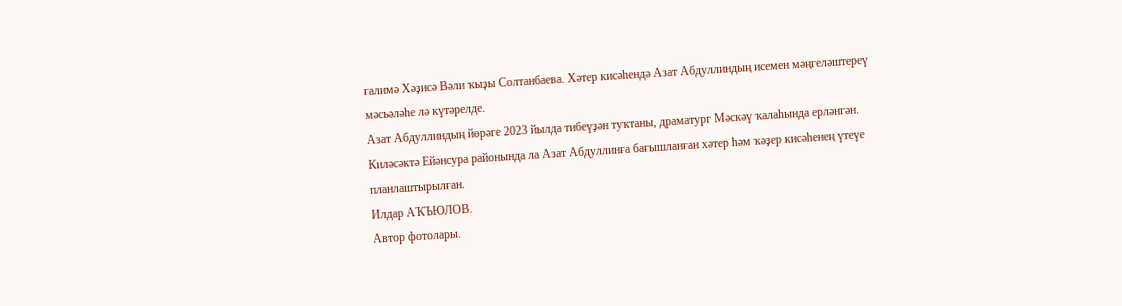ғалимә Хәҙисә Вәли ҡыҙы Солтанбаева. Хәтер кисәһендә Азат Абдуллиндың исемен мәңгеләштереү мәсьәләһе лә күтәрелде.
Азат Абдуллиндың йөрәге 2023 йылда тибеүҙән туҡтаны, драматург Мәскәү ҡалаһында ерләнгән.
Киләсәктә Ейәнсура районында ла Азат Абдуллинға бағышланған хәтер һәм ҡәҙер кисәһенең үтеүе планлаштырылған.
Илдар АҠЪЮЛОВ.
Автор фотолары.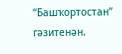“Башҡортостан” гәзитенән.